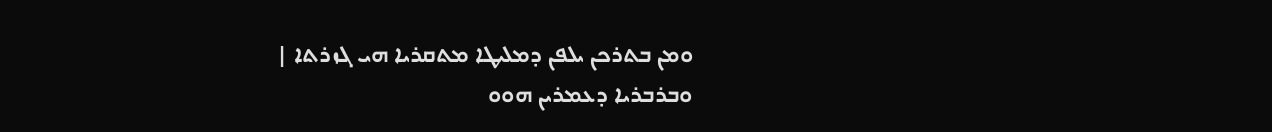ܘܡܢ ܒܬܪܟܢ ܝܠܦܢ ܕܡܠܝܛܐ ܡܬܩܪܝܐ ܗܝ ܓܙܪܬܐ |
ܘܒܪܒܪܝܐ ܕܥܡܪܝܢ ܗܘܘ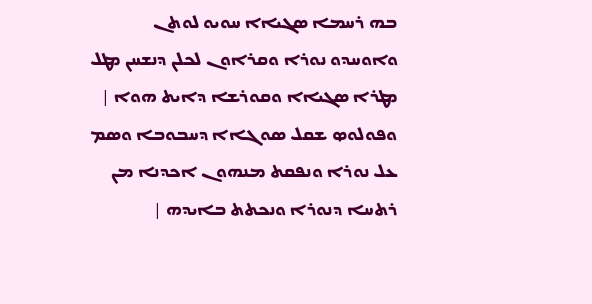ܒܗ ܪܚܡܐ ܤܓܝܐܐ ܚܘܝܘ ܠܘܬܢ ܘܐܘܚܕܘ ܢܘܪܐ ܘܩܪܐܘܢ ܠܟܠܢ ܕܢܫܚܢ ܡܛܠ ܡܛܪܐ ܤܓܝܐܐ ܘܩܘܪܫܐ ܕܐܝܬ ܗܘܐ |
ܘܦܘܠܘܤ ܫܩܠ ܤܘܓܐܐ ܕܚܒܘܒܐ ܘܤܡ ܥܠ ܢܘܪܐ ܘܢܦܩܬ ܡܢܗܘܢ ܐܟܕܢܐ ܡܢ ܪܬܚܐ ܕܢܘܪܐ ܘܢܟܬܬ ܒܐܝܕܗ |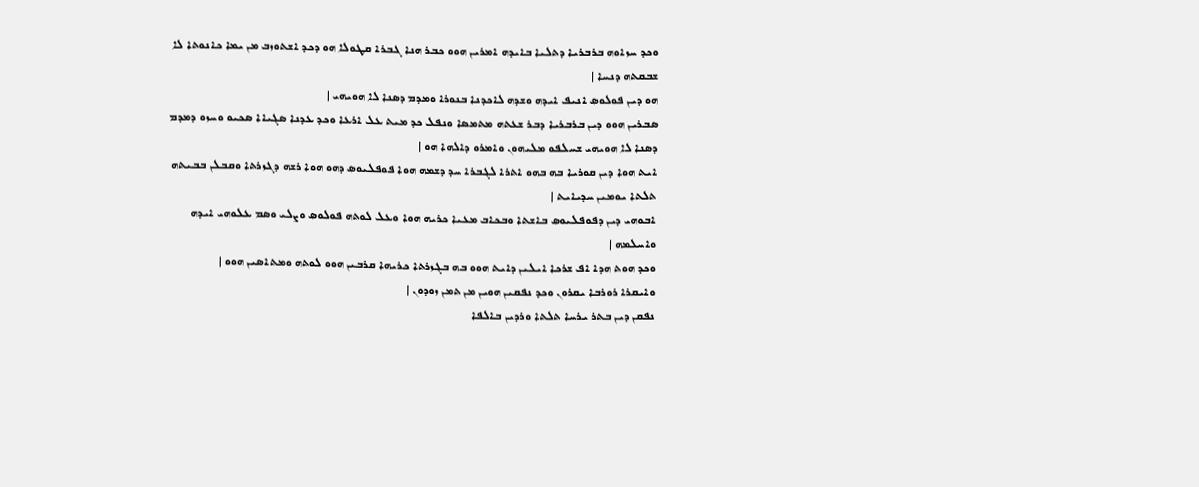ܘܟܕ ܚܙܐܘܗ ܒܪܒܪܝܐ ܕܬܠܝܐ ܒܐܝܕܗ ܐܡܪܝܢ ܗܘܘ ܟܒܪ ܗܢܐ ܓܒܪܐ ܩܛܘܠܐ ܗܘ ܕܟܕ ܐܫܬܘܙܒ ܡܢ ܝܡܐ ܟܐܢܘܬܐ ܠܐ ܫܒܩܬܗ ܕܢܚܐ |
ܗܘ ܕܝܢ ܦܘܠܘܤ ܐܢܝܦ ܐܝܕܗ ܘܫܕܗ ܠܐܟܕܢܐ ܒܢܘܪܐ ܘܡܕܡ ܕܤܢܐ ܠܐ ܗܘܝܗܝ |
ܤܒܪܝܢ ܗܘܘ ܕܝܢ ܒܪܒܪܝܐ ܕܒܪ ܫܥܬܗ ܡܬܡܤܐ ܘܢܦܠ ܟܕ ܡܝܬ ܥܠ ܐܪܥܐ ܘܟܕ ܥܕܢܐ ܤܓܝܐܐ ܤܟܝܘ ܘܚܙܘ ܕܡܕܡ ܕܤܢܐ ܠܐ ܗܘܝܗܝ ܫܚܠܦܘ ܡܠܝܗܘܢ ܘܐܡܪܘ ܕܐܠܗܐ ܗܘ |
ܐܝܬ ܗܘܐ ܕܝܢ ܩܘܪܝܐ ܒܗ ܒܗܘ ܐܬܪܐ ܠܓܒܪܐ ܚܕ ܕܫܡܗ ܗܘܐ ܦܘܦܠܝܘܤ ܕܗܘ ܗܘܐ ܪܫܗ ܕܓܙܪܬܐ ܘܩܒܠܢ ܒܒܝܬܗ ܬܠܬܐ ܝܘܡܝܢ ܚܕܝܐܝܬ |
ܐܒܘܗܝ ܕܝܢ ܕܦܘܦܠܝܘܤ ܒܐܫܬܐ ܘܒܟܐܒ ܡܥܝܐ ܟܪܝܗ ܗܘܐ ܘܥܠ ܠܘܬܗ ܦܘܠܘܤ ܘܨܠܝ ܘܤܡ ܥܠܘܗܝ ܐܝܕܗ ܘܐܚܠܡܗ |
ܘܟܕ ܗܘܬ ܗܕܐ ܐܦ ܫܪܟܐ ܐܝܠܝܢ ܕܐܝܬ ܗܘܘ ܒܗ ܒܓܙܪܬܐ ܟܪܝܗܐ ܩܪܒܝܢ ܗܘܘ ܠܘܬܗ ܘܡܬܐܤܝܢ ܗܘܘ |
ܘܐܝܩܪܐ ܪܘܪܒܐ ܝܩܪܘܢ ܘܟܕ ܢܦܩܝܢ ܗܘܝܢ ܡܢ ܬܡܢ ܙܘܕܘܢ |
ܢܦܩܢ ܕܝܢ ܒܬܪ ܝܪܚܐ ܬܠܬܐ ܘܪܕܝܢ ܒܐܠܦܐ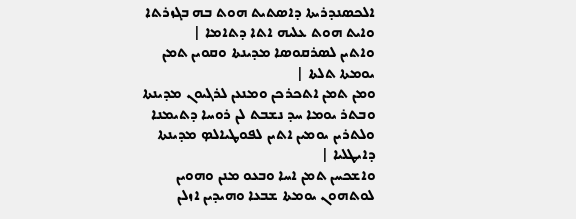ܐܠܟܤܢܕܪܝܬܐ ܕܐܤܬܝܬ ܗܘܬ ܒܗ ܒܓܙܪܬܐ ܘܐܝܬ ܗܘܬ ܥܠܝܗ ܐܬܐ ܕܬܐܡܐ |
ܘܐܬܝܢ ܠܤܪܩܘܤܐ ܡܕܝܢܬܐ ܘܩܘܝܢ ܬܡܢ ܝܘܡܬܐ ܬܠܬܐ |
ܘܡܢ ܬܡܢ ܐܬܟܪܟܢ ܘܡܢܥܢ ܠܪܓܝܘܢ ܡܕܝܢܬܐ ܘܒܬܪ ܝܘܡܐ ܚܕ ܢܫܒܬ ܠܢ ܪܘܚܐ ܕܬܝܡܢܐ ܘܠܬܪܝܢ ܝܘܡܝܢ ܐܬܝܢ ܠܦܘܛܝܐܠܤ ܡܕܝܢܬܐ ܕܐܝܛܠܝܐ |
ܘܐܫܟܚܢ ܬܡܢ ܐܚܐ ܘܒܥܘ ܡܢܢ ܘܗܘܝܢ ܠܘܬܗܘܢ ܝܘܡܬܐ ܫܒܥܐ ܘܗܝܕܝܢ ܐܙܠܢ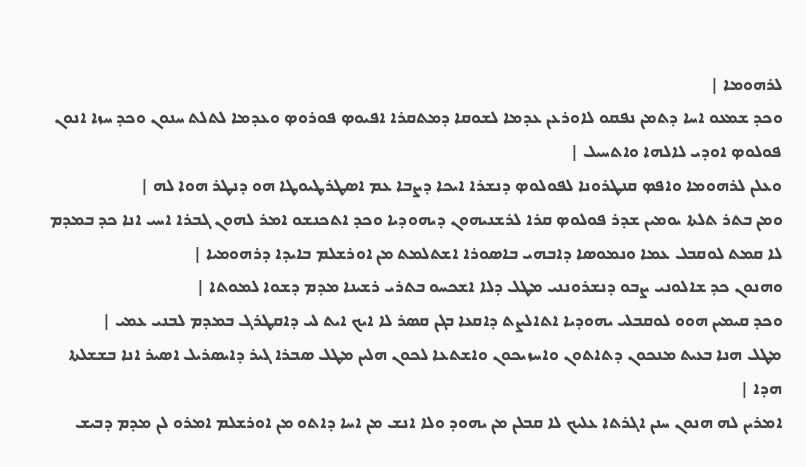ܠܪܗܘܡܐ |
ܘܟܕ ܫܡܥܘ ܐܚܐ ܕܬܡܢ ܢܦܩܘ ܠܐܘܪܥܢ ܥܕܡܐ ܠܫܘܩܐ ܕܡܬܩܪܐ ܐܦܝܘܤ ܦܘܪܘܤ ܘܥܕܡܐ ܠܬܠܬ ܚܢܘܢ ܘܟܕ ܚܙܐ ܐܢܘܢ ܦܘܠܘܤ ܐܘܕܝ ܠܐܠܗܐ ܘܐܬܚܝܠ |
ܘܥܠܢ ܠܪܗܘܡܐ ܘܐܦܤ ܩܢܛܪܘܢܐ ܠܦܘܠܘܤ ܕܢܫܪܐ ܐܝܟܐ ܕܨܒܐ ܥܡ ܐܤܛܪܛܝܘܛܐ ܗܘ ܕܢܛܪ ܗܘܐ ܠܗ |
ܘܡܢ ܒܬܪ ܬܠܬܐ ܝܘܡܝܢ ܫܕܪ ܦܘܠܘܤ ܩܪܐ ܠܪܫܢܝܗܘܢ ܕܝܗܘܕܝܐ ܘܟܕ ܐܬܟܢܫܘ ܐܡܪ ܠܗܘܢ ܓܒܪܐ ܐܚܝ ܐܢܐ ܟܕ ܒܡܕܡ ܠܐ ܩܡܬ ܠܘܩܒܠ ܥܡܐ ܘܢܡܘܤܐ ܕܐܒܗܝ ܒܐܤܘܪܐ ܐܫܬܠܡܬ ܡܢ ܐܘܪܫܠܡ ܒܐܝܕܐ ܕܪܗܘܡܝܐ |
ܘܗܢܘܢ ܟܕ ܫܐܠܘܢܝ ܨܒܘ ܕܢܫܪܘܢܢܝ ܡܛܠ ܕܠܐ ܐܫܟܚܘ ܒܬܪܝ ܪܫܝܢܐ ܡܕܡ ܕܫܘܐ ܠܡܘܬܐ |
ܘܟܕ ܩܝܡܝܢ ܗܘܘ ܠܘܩܒܠܝ ܝܗܘܕܝܐ ܐܬܐܠܨܬ ܕܐܩܥܐ ܒܓܢ ܩܤܪ ܠܐ ܐܝܟ ܐܝܬ ܠܝ ܕܐܩܛܪܓ ܒܡܕܡ ܠܒܢܝ ܥܡܝ |
ܡܛܠ ܗܢܐ ܒܥܝܬ ܡܢܟܘܢ ܕܬܐܬܘܢ ܘܐܚܙܝܟܘܢ ܘܐܫܬܥܐ ܠܟܘܢ ܗܠܝܢ ܡܛܠ ܤܒܪܐ ܓܝܪ ܕܐܝܤܪܝܠ ܐܤܝܪ ܐܢܐ ܒܫܫܠܬܐ ܗܕܐ |
ܐܡܪܝܢ ܠܗ ܗܢܘܢ ܚܢܢ ܐܓܪܬܐ ܥܠܝܟ ܠܐ ܩܒܠܢ ܡܢ ܝܗܘܕ ܘܠܐ ܐܢܫ ܡܢ ܐܚܐ ܕܐܬܘ ܡܢ ܐܘܪܫܠܡ ܐܡܪܘ ܠܢ ܡܕܡ ܕܒܝܫ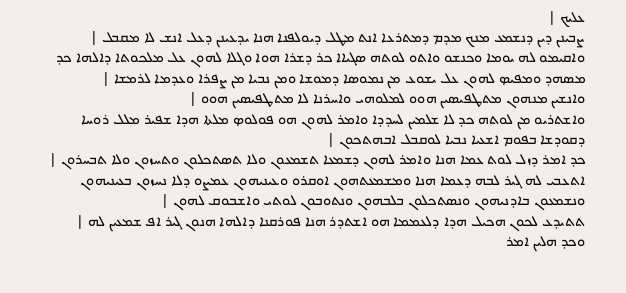ܥܠܝܟ |
ܨܒܝܢܢ ܕܝܢ ܕܢܫܡܥ ܡܢܟ ܡܕܡ ܕܡܬܪܥܐ ܐܢܬ ܡܛܠ ܕܝܘܠܦܢܐ ܗܢܐ ܝܕܥܝܢܢ ܕܥܠ ܐܢܫ ܠܐ ܡܩܒܠ |
ܘܐܩܝܡܘ ܠܗ ܝܘܡܐ ܘܟܢܫܘ ܘܐܬܘ ܠܘܬܗ ܤܓܝܐܐ ܟܪ ܕܫܪܐ ܗܘܐ ܘܓܠܐ ܠܗܘܢ ܥܠ ܡܠܟܘܬܐ ܕܐܠܗܐ ܟܕ ܡܤܗܕ ܘܡܦܝܤ ܠܗܘܢ ܥܠ ܝܫܘܥ ܡܢ ܢܡܘܤܐ ܕܡܘܫܐ ܘܡܢ ܢܒܝܐ ܡܢ ܨܦܪܐ ܘܥܕܡܐ ܠܪܡܫܐ |
ܘܐܢܫܝܢ ܡܢܗܘܢ ܡܬܛܦܝܤܝܢ ܗܘܘ ܠܡܠܘܗܝ ܘܐܚܪܢܐ ܠܐ ܡܬܛܦܝܤܝܢ ܗܘܘ |
ܘܐܫܬܪܝܘ ܡܢ ܠܘܬܗ ܟܕ ܠܐ ܫܠܡܝܢ ܠܚܕܕܐ ܘܐܡܪ ܠܗܘܢ ܗܘ ܦܘܠܘܤ ܡܠܬܐ ܗܕܐ ܫܦܝܪ ܡܠܠ ܪܘܚܐ ܕܩܘܕܫܐ ܒܦܘܡ ܐܫܥܝܐ ܢܒܝܐ ܠܘܩܒܠ ܐܒܗܬܟܘܢ |
ܟܕ ܐܡܪ ܕܙܠ ܠܘܬ ܥܡܐ ܗܢܐ ܘܐܡܪ ܠܗܘܢ ܕܫܡܥܐ ܬܫܡܥܘܢ ܘܠܐ ܬܤܬܟܠܘܢ ܘܬܚܙܘܢ ܘܠܐ ܬܒܚܪܘܢ |
ܐܬܥܒܝ ܠܗ ܓܝܪ ܠܒܗ ܕܥܡܐ ܗܢܐ ܘܡܫܡܥܬܗܘܢ ܐܘܩܪܘ ܘܥܝܢܝܗܘܢ ܥܡܨܘ ܕܠܐ ܢܚܙܘܢ ܒܥܝܢܝܗܘܢ ܘܢܫܡܥܘܢ ܒܐܕܢܝܗܘܢ ܘܢܤܬܟܠܘܢ ܒܠܒܗܘܢ ܘܢܬܘܒܘܢ ܠܘܬܝ ܘܐܫܒܘܩ ܠܗܘܢ |
ܬܬܝܕܥ ܠܟܘܢ ܗܟܝܠ ܗܕܐ ܕܠܥܡܡܐ ܗܘ ܐܫܬܕܪ ܗܢܐ ܦܘܪܩܢܐ ܕܐܠܗܐ ܗܢܘܢ ܓܝܪ ܐܦ ܫܡܥܝܢ ܠܗ |
ܘܟܕ ܗܠܝܢ ܐܡܪ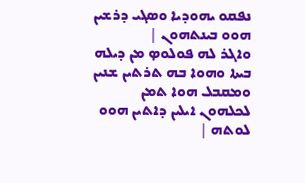ܢܦܩܘ ܝܗܘܕܝܐ ܘܤܓܝ ܕܪܫܝܢ ܗܘܘ ܒܝܢܬܗܘܢ |
ܘܐܓܪ ܠܗ ܦܘܠܘܤ ܡܢ ܕܝܠܗ ܒܝܬܐ ܘܗܘܐ ܒܗ ܬܪܬܝܢ ܫܢܝܢ ܘܡܩܒܠ ܗܘܐ ܬܡܢ ܠܟܠܗܘܢ ܐܝܠܝܢ ܕܐܬܝܢ ܗܘܘ ܠܘܬܗ |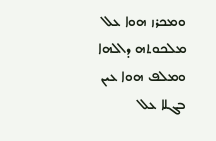ܘܡܟܪܙ ܗܘܐ ܥܠ ܡܠܟܘܬܗ ܕܐܠܗܐ ܘܡܠܦ ܗܘܐ ܥܝܢ ܒܓܠܐ ܥܠ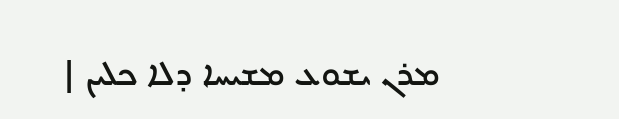ܡܪܢ ܝܫܘܥ ܡܫܝܚܐ ܕܠܐ ܟܠܝܢ |